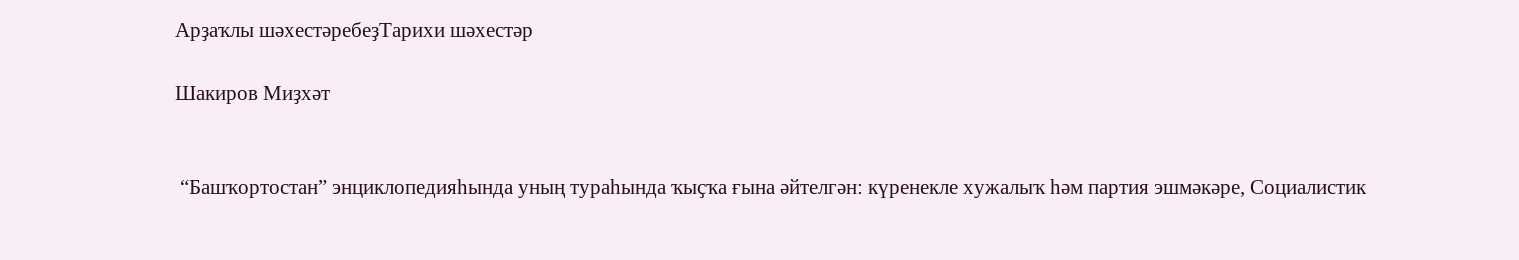Арҙаҡлы шәхестәребеҙТарихи шәхестәр

Шакиров Миҙхәт


 “Башҡортостан” энциклопедияһында уның тураһында ҡыҫҡа ғына әйтелгән: күренекле хужалыҡ һәм партия эшмәкәре, Социалистик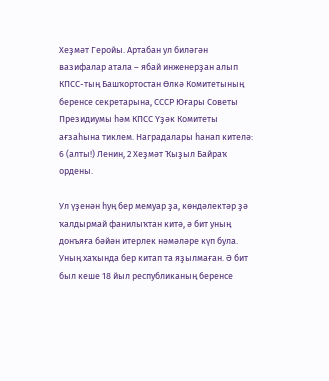Хеҙмәт Геройы. Артабан ул биләгән вазифалар атала – ябай инженерҙан алып КПСС-тың Башҡортостан Өлкә Комитетының беренсе секретарына, СССР Юғары Советы Президиумы һәм КПСС Үҙәк Комитеты ағзаһына тиклем. Наградалары һанап кителә: 6 (алты!) Ленин, 2 Хеҙмәт Ҡыҙыл Байраҡ ордены.

Ул үҙенән һуң бер мемуар ҙа, көндәлектәр ҙә ҡалдырмай фанилыҡтан китә, ә бит уның донъяға бәйән итерлек нәмәләре күп була. Уның хаҡында бер китап та яҙылмаған. Ә бит был кеше 18 йыл республиканың беренсе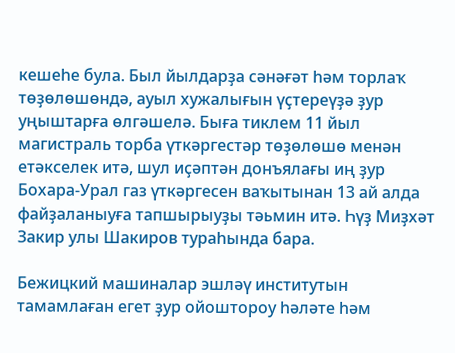кешеһе була. Был йылдарҙа сәнәғәт һәм торлаҡ төҙөлөшөндә, ауыл хужалығын үҫтереүҙә ҙур уңыштарға өлгәшелә. Быға тиклем 11 йыл магистраль торба үткәргестәр төҙөлөшө менән етәкселек итә, шул иҫәптән донъялағы иң ҙур Бохара-Урал газ үткәргесен ваҡытынан 13 ай алда файҙаланыуға тапшырыуҙы тәьмин итә. Һүҙ Миҙхәт Закир улы Шакиров тураһында бара.

Бежицкий машиналар эшләү институтын тамамлаған егет ҙур ойоштороу һәләте һәм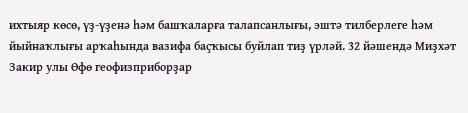ихтыяр көсө, үҙ-үҙенә һәм башҡаларға талапсанлығы, эштә тилберлеге һәм йыйнаҡлығы арҡаһында вазифа баҫҡысы буйлап тиҙ үрләй. 32 йәшендә Миҙхәт Закир улы Өфө геофизприборҙар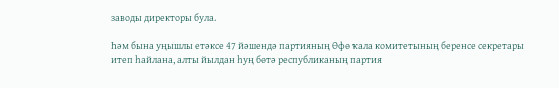заводы директоры була.

Һәм бына уңышлы етәксе 47 йәшендә партияның Өфө ҡала комитетының беренсе секретары итеп һайлана, алты йылдан һуң бөтә республиканың партия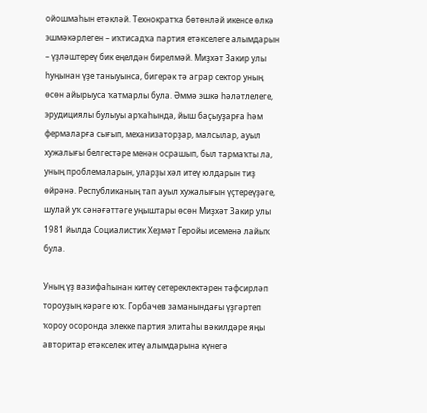ойошмаһын етәкләй. Технократҡа бөтөнләй икенсе өлкә эшмәкәрлеген – иҡтисадҡа партия етәкселеге алымдарын – үҙләштереү бик еңелдән бирелмәй. Миҙхәт Закир улы һуңынан үҙе таныуынса, бигерәк тә аграр сектор уның өсөн айырыуса ҡатмарлы була. Әммә эшкә һәләтлелеге, эрудициялы булыуы арҡаһында, йыш баҫыуҙарға һәм фермаларға сығып, механизаторҙар, малсылар, ауыл хужалығы белгестәре менән осрашып, был тармаҡты ла, уның проблемаларын, уларҙы хәл итеү юлдарын тиҙ өйрәнә. Республиканың тап ауыл хужалығын үҫтереүҙәге, шулай уҡ сәнәғәттәге уңыштары өсөн Миҙхәт Закир улы 1981 йылда Социалистик Хеҙмәт Геройы исеменә лайыҡ була.

Уның үҙ вазифаһынан китеү сетереклектәрен тәфсирләп тороуҙың кәрәге юҡ. Горбачев заманындағы үҙгәртеп ҡороу осоронда элекке партия элитаһы вәкилдәре яңы авторитар етәкселек итеү алымдарына күнегә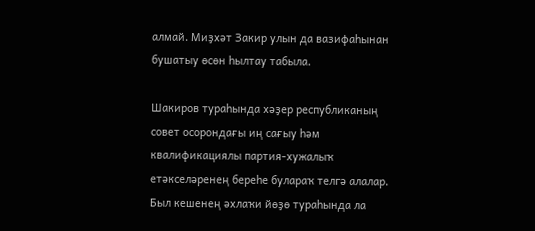алмай. Миҙхәт Закир улын да вазифаһынан бушатыу өсөн һылтау табыла.

Шакиров тураһында хәҙер республиканың совет осорондағы иң сағыу һәм квалификациялы партия-хужалыҡ етәкселәренең береһе булараҡ телгә алалар. Был кешенең әхлаҡи йөҙө тураһында ла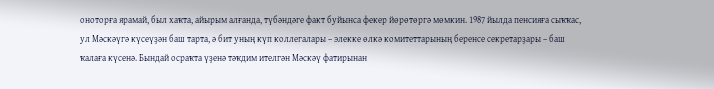оноторға ярамай, был хаҡта, айырым алғанда, түбәндәге факт буйынса фекер йөрөтөргә мөмкин. 1987 йылда пенсияға сыҡҡас, ул Мәскәүгә күсеүҙән баш тарта, ә бит уның күп коллегалары – элекке өлкә комитеттарының беренсе секретарҙары – баш ҡалаға күсенә. Бындай осраҡта үҙенә тәҡдим ителгән Мәскәү фатирынан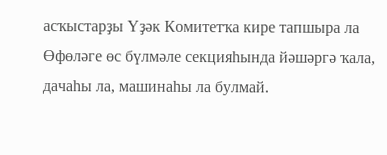асҡыстарҙы Үҙәк Комитетҡа кире тапшыра ла Өфөләге өс бүлмәле секцияһында йәшәргә ҡала, дачаһы ла, машинаһы ла булмай.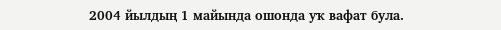2004 йылдың 1 майында ошонда уҡ вафат була.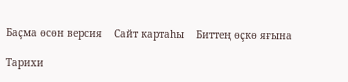Баҫма өсөн версия    Сайт картаһы    Биттең өҫкө яғына

Тарихи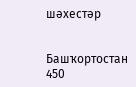шәхестәр


Башҡортостан 450